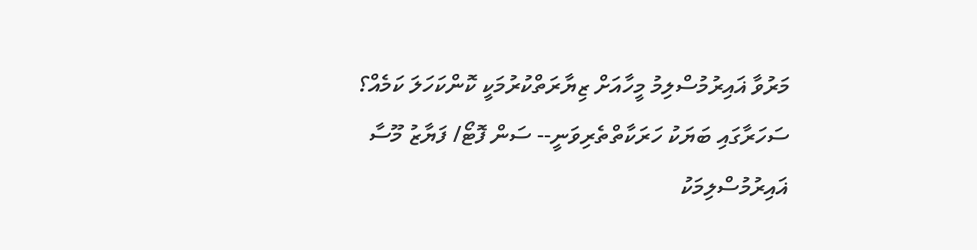މަރުވާ ޣައިރުމުސްލިމު މީހާއަށް ޒިޔާރަތްކުރުމަކީ ކޮންކަހަލަ ކަމެއް؟
ސަހަރާގައި ބަޔަކު ހަރަކާތްތެރިވަނީ-- ސަން ފޮޓޯ/ ފަޔާޒު މޫސާ
ޣައިރުމުސްލިމަކު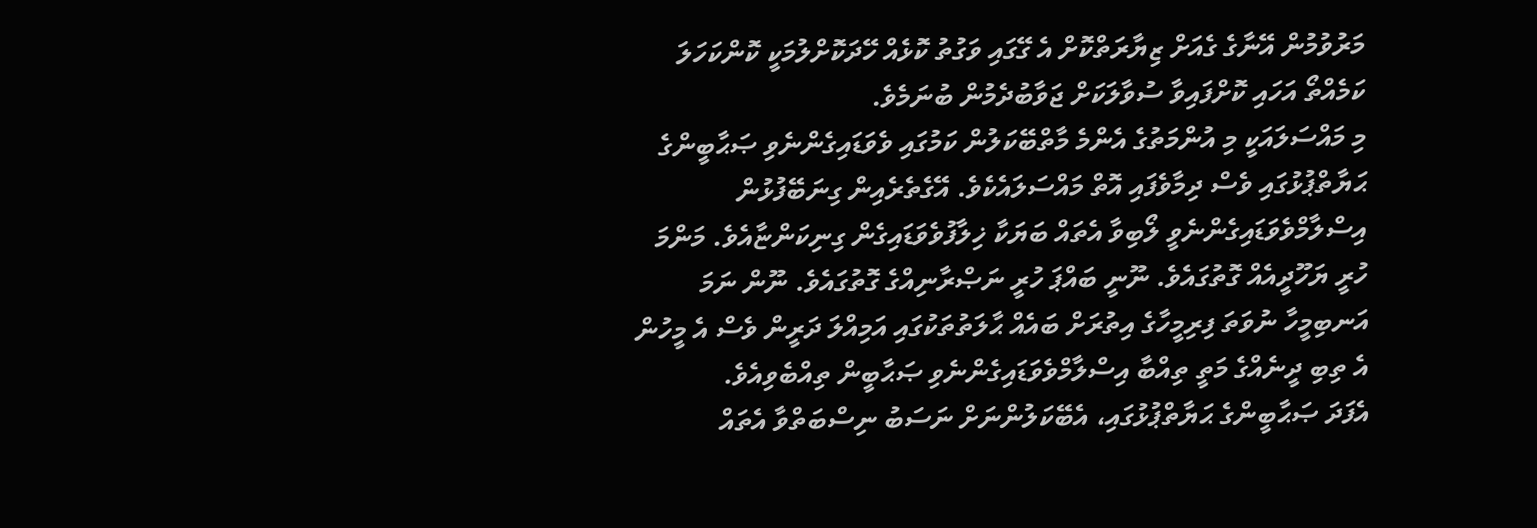މަރުވުމުން އޭނާގެ ގެއަށް ޒިޔާރަތްކޮށް އެ ގޭގައި ވަގުތު ކޮޅެއް ހޭދަކޮށްލުމަކީ ކޮންކަހަލަ ކަމެއްތޯ އަހައި ކޮށްފައިވާ ސުވާލަކަށް ޖަވާބުދެމުން ބުނަމެވެ.
މި މައްސަލައަކީ މި އުންމަތުގެ އެންމެ މާތްބޭކަލުން ކަމުގައި ވެވަޑައިގެންނެވި ޞަޙާބީންގެ ޙަޔާތްޕުޅުގައި ވެސް ދިމާވެފައި އޮތް މައްސަލައެކެވެ. އޭގެތެރެއިން ގިނަބޭފުޅުން އިސްލާމްވެވަޑައިގެންނެވީ ލޯބިވާ އެތައް ބަޔަކާ ޚިލާފުވެވަޑައިގެން ގިނިކަންޏާއެވެ. މަންމަ ހުރީ ޔަހޫދީއެއް ގޮތުގައެވެ. ނޫނީ ބައްޕަ ހުރީ ނަޞްރާނިއްގެ ގޮތުގައެވެ. ނޫން ނަމަ އަނބިމީހާ ނުވަތަ ފިރިމީހާގެ އިތުރަށް ބައެއް ޙާލަތުތަކުގައި އަމިއްލަ ދަރީން ވެސް އެ މީހުން އެ ތިބި ދީނެއްގެ މަތީ ތިއްބާ އިސްލާމްވެވަޑައިގެންނެވި ޞަޙާބީން ތިއްބެވިއެވެ.
އެފަދަ ޞަޙާބީންގެ ޙަޔާތްޕުޅުގައި، އެބޭކަލުންނަށް ނަސަބު ނިސްބަތްވާ އެތައް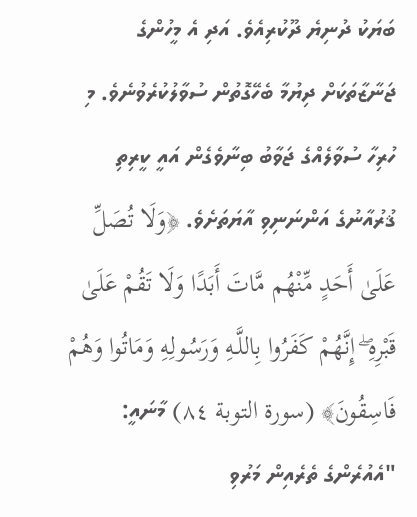ބަޔަކު ދުނިޔެ ދޫކުރިއެވެ. އަދި އެ މީހުންގެ ޖަނާޒާތަކަށް ދިޔުމާ ބެހޭގޮތުން ސުވާލުކުރެވުނެވެ. މި ހުރިހާ ސުވާލެއްގެ ޖަވާބު ބިނާވެގެން އައީ ކީރިތި ޤުރުއާނުގެ އަންނަނިވި އާޔަތަށެވެ. ﴿وَلَا تُصَلِّ عَلَىٰ أَحَدٍ مِّنْهُم مَّاتَ أَبَدًا وَلَا تَقُمْ عَلَىٰ قَبْرِهِ ۖ إِنَّهُمْ كَفَرُوا بِاللَّـهِ وَرَسُولِهِ وَمَاتُوا وَهُمْ فَاسِقُونَ﴾ (سورة التوبة ٨٤) މާނައީ: "އެއުރެންގެ ތެރެއިން މަރުވި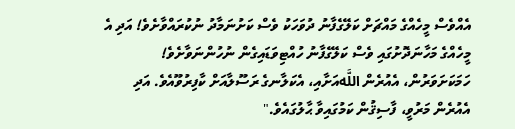އެއްވެސް މީހެއްގެ މައްޗަށް ކަލޭގެފާނު ދުވަހަކު ވެސް ކަށުނަމާދު ނުކުރައްވާށެވެ! އަދި އެ މީހެއްގެ މަހާނަދޮށުގައި ވެސް ކަލޭގެފާނު ހުއްޓިވަޑައިގެން ނުހުންނަވާށެވެ! ހަމަކަށަވަރުން، އެއުރެން اللَّهއަށާއި، އެކަލާނގެ ރަސޫލާއަށް ކާފިރުވޫއެވެ. އަދި އެއުރެން މަރުވީ، ފާސިޤުން ކަމުގައިވާ ޙާލުގައެވެ."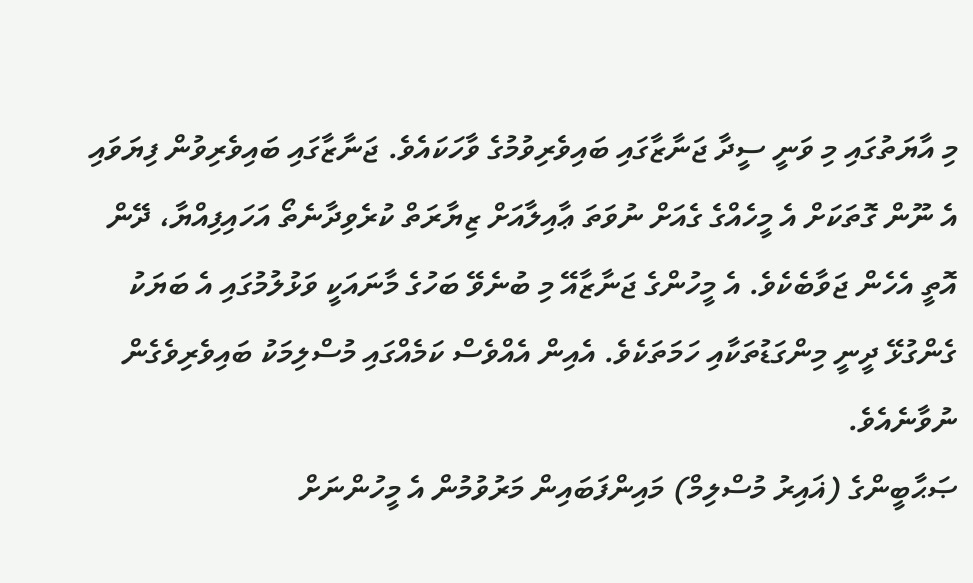މި އާޔަތުގައި މި ވަނީ ސީދާ ޖަނާޒާގައި ބައިވެރިވުމުގެ ވާހަކައެވެ. ޖަނާޒާގައި ބައިވެރިވުން ފިޔަވައި އެ ނޫން ގޮތަކަށް އެ މީހެއްގެ ގެއަށް ނުވަތަ ޢާއިލާއަށް ޒިޔާރަތް ކުރެވިދާނެތޯ އަހައިފިއްޔާ، ދޭން އޮތީ އެހެން ޖަވާބެކެވެ. އެ މީހުންގެ ޖަނާޒާއޭ މި ބުނެވޭ ބަހުގެ މާނައަކީ ވަޅުލުމުގައި އެ ބަޔަކު ގެންގުޅޭ ދީނީ މިންގަޑުތަކާއި ހަމަތަކެވެ. އެއިން އެއްވެސް ކަމެއްގައި މުސްލިމަކު ބައިވެރިވެގެން ނުވާނެއެވެ.
ޞަޙާބީންގެ (ޣައިރު މުސްލިމް) މައިންފަބައިން މަރުވުމުން އެ މީހުންނަށް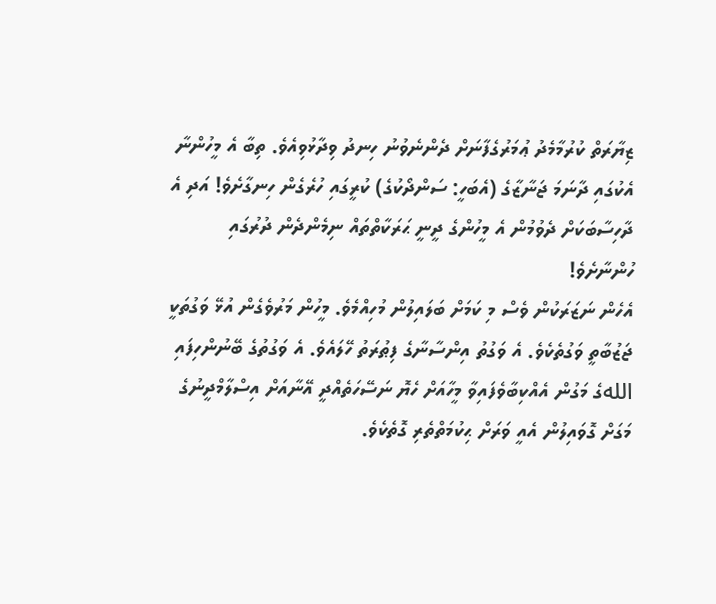ޒިޔާރަތް ކުރުމާމެދު ޢުމަރުގެފާނަށް ދެންނެވުނު ހިނދު ވިދާޅުވިއެވެ. ތިބާ އެ މީހުންނާ އެކުގައި ދާނަމަ ޖަނާޒާގެ (އެބަހީ: ސަންދޯކުގެ) ކުރީގައި ހުރެގެން ހިނގާށެވެ! އަދި އެ ދާހިސާބަކަށް ދެވުމުން އެ މީހުންގެ ދީނީ ޙަރަކާތްތައް ނިމެންދެން ދުރުގައި ހުންނާށެވެ!
އެހެން ނަޒަރަކުން ވެސް މި ކަމަށް ބަލައިލުން މުހިއްމެވެ. މީހުން މަރުވެގެން އުޅޭ ވަގުތަކީ ޖަޒުބާތީ ވަގުތެކެވެ. އެ ވަގުތު އިންސާނާގެ ފިޠުރަތު ހޭލައެވެ. އެ ވަގުތުގެ ބޭނުންހިފައި اللهގެ މަގުން އެއްކިބާވެފައިވާ މީހާއަށް ހެޔޮ ނަސޭހަތެއްދީ އޭނާއަށް އިސްލާމްދީނުގެ މަގަށް ގޮވައިލުން އެއީ ވަރަށް ޙިކުމަތްތެރި ގޮތެކެވެ.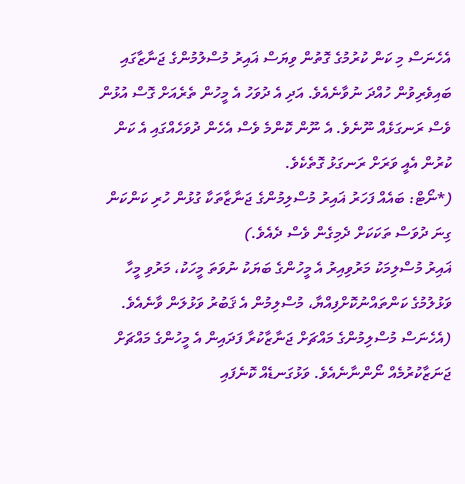އެހެނަސް މި ކަން ކުރުމުގެ ގޮތުން ވިޔަސް ޣައިރު މުސްލުމުންގެ ޖަނާޒާގައި ބައިވެރިވުން ހުއްދަ ނުވާނެއެވެ. އަދި އެ ދުވަހު އެ މީހުން ތެރެއަށް ގޮސް އުޅުން ވެސް ރަނގަޅެއް ނޫނެވެ. އެ ނޫން ކޮންމެ ވެސް އެހެން ދުވަހެއްގައި އެ ކަން ކުރުން އެއީ ވަރަށް ރަނގަޅު ގޮތެކެވެ.
(*ނޯޓް: ބައެއް ފަހަރު ޣައިރު މުސްލިމުންގެ ޖަނާޒާތަކާ ގުޅުން ހުރި ކަންކަން ގިނަ ދުވަސް ތަކަކަށް ދެމިގެން ވެސް ދެއެވެ.)
ޣައިރު މުސްލިމަކު މަރުވިއިރު އެ މީހުންގެ ބަޔަކު ނުވަތަ މީހަކު، މަރުވި މީހާ ވަޅުލުމުގެ ކަންތައްނުކޮށްފިއްޔާ، މުސްލިމުން އެ ޤަބުރު ވަޅުލަން ވާނެއެވެ. (އެހެނަސް މުސްލިމުންގެ މައްޗަށް ޖަނާޒާކުރާ ފަދައިން އެ މީހުންގެ މައްޗަށް ޖަނަޒާކުރުމެއް ނޯންނާނެއެވެ. ވަޅުގަނޑެއް ކޮނެފައި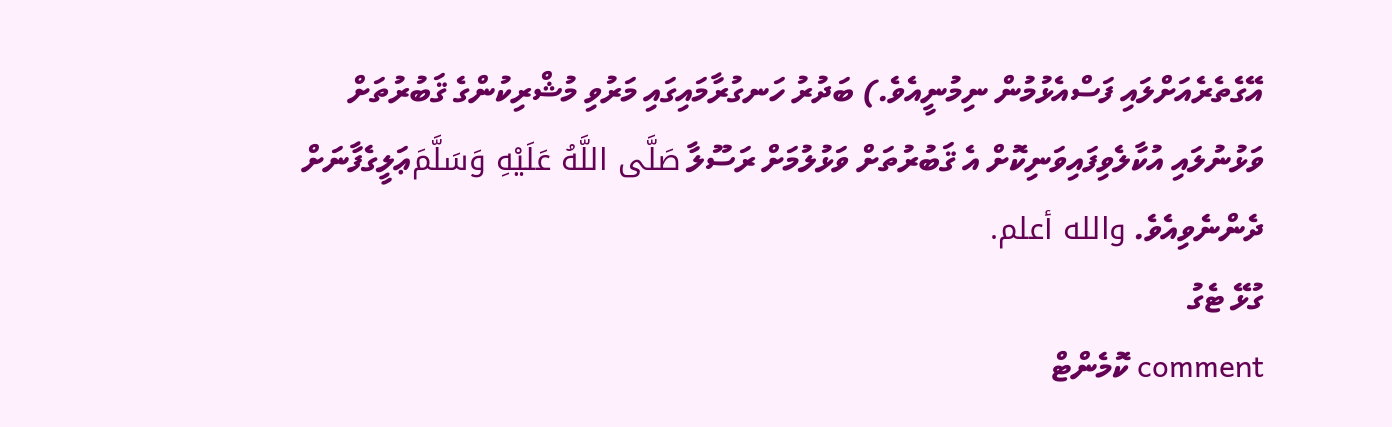އޭގެތެރެއަށްލައި ފަސްއެޅުމުން ނިމުނީއެވެ.) ބަދުރު ހަނގުރާމައިގައި މަރުވި މުޝްރިކުންގެ ޤަބުރުތަށް ވަޅުނުލައި އުކާލެވިފައިވަނިކޮށް އެ ޤަބުރުތަށް ވަޅުލުމަށް ރަސޫލާ صَلَّى اللَّهُ عَلَيْهِ وَسَلَّمَޢަލީގެފާނަށް ދެންނެވިއެވެ. والله أعلم.
ގުޅޭ ޓެގު
comment ކޮމެންޓް